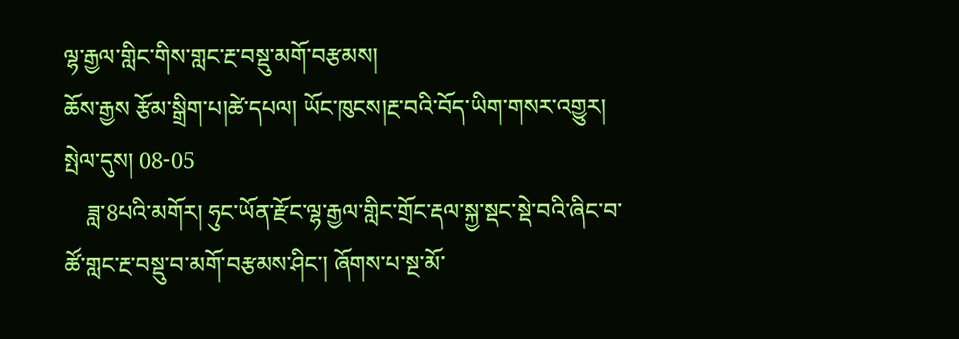ལྷ་རྒྱལ་གླིང་གིས་གླང་རྔ་བསྡུ་མགོ་བརྩམས།
ཆོས་རྒྱས རྩོམ་སྒྲིག་པ།ཚེ་དཔལ། ཡོང་ཁུངས།རྔ་བའི་བོད་ཡིག་གསར་འགྱུར། སྤེལ་དུས། 08-05
    ཟླ་8པའི་མགོར། ཧུང་ཡོན་རྫོང་ལྷ་རྒྱལ་གླིང་གྲོང་རྡལ་སྐྱ་སྡང་སྡེ་བའི་ཞིང་བ་ཚོ་གླང་རྔ་བསྡུ་བ་མགོ་བརྩམས་ཤིང་། ཞོགས་པ་སྔ་མོ་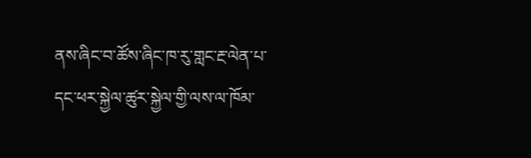ནས་ཞིང་བ་ཚོས་ཞིང་ཁ་རུ་གླང་རྔ་ལེན་པ་དང་ཕར་སྐྱེལ་ཚུར་སྐྱེལ་གྱི་ལས་ལ་ཁོམ་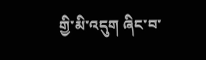གྱི་མི་འདུག ཞིང་བ་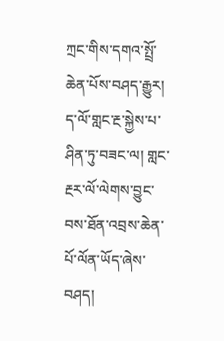ཀྲང་གིས་དགའ་སྤྲོ་ཆེན་པོས་བཤད་རྒྱུར། ད་ལོ་གླང་རྔ་སྐྱེས་པ་ཤིན་ཏུ་བཟང་ལ། གླང་རྔར་ལོ་ལེགས་བྱུང་བས་ཐོན་འབྲས་ཆེན་པོ་ལོན་ཡོད་ཞེས་བཤད།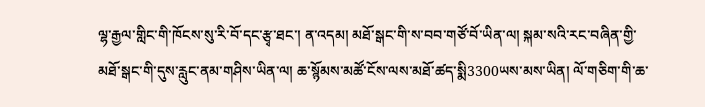ལྷ་རྒྱལ་གླིང་གི་ཁོངས་སུ་རི་བོ་དང་རྩྭ་ཐང་། ན་འདམ། མཐོ་སྒང་གི་ས་བབ་གཙོ་བོ་ཡིན་ལ། སྐམ་སའི་རང་བཞིན་གྱི་མཐོ་སྒང་གི་དུས་རླུང་ནམ་གཤིས་ཡིན་ལ། ཆ་སྙོམས་མཚོ་ངོས་ལས་མཐོ་ཚད་སྨི3300ཡས་མས་ཡིན། ལོ་གཅིག་གི་ཆ་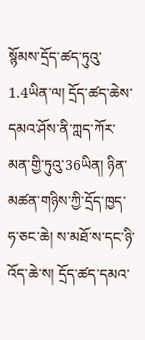སྙོམས་དྲོད་ཚད་ཏུའུ་1.4ཡིན་ལ། དྲོད་ཚད་ཆེས་དམའ་ཤོས་ནི་ཀླད་ཀོར་མན་གྱི་ཏུའུ་36ཡིན། ཉིན་མཚན་གཉིས་ཀྱི་དྲོད་ཁྱད་ཧ་ཅང་ཆེ། ས་མཐོ་ས་དང་ཉི་འོད་ཆེ་ས། དྲོད་ཚད་དམའ་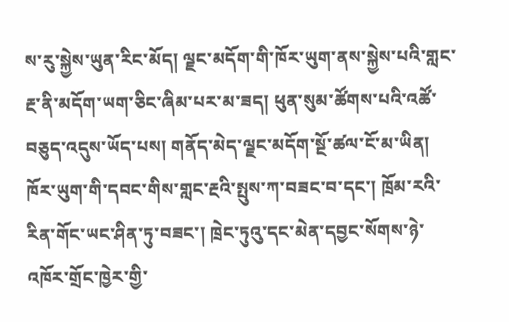ས་རུ་སྐྱེས་ཡུན་རིང་མོད། ལྗང་མདོག་གི་ཁོར་ཡུག་ནས་སྐྱེས་པའི་གླང་རྔ་ནི་མདོག་ཡག་ཅིང་ཞིམ་པར་མ་ཟད། ཕུན་སུམ་ཚོགས་པའི་འཚོ་བཅུད་འདུས་ཡོད་པས། གནོད་མེད་ལྗང་མདོག་སྔོ་ཚལ་ངོ་མ་ཡིན། ཁོར་ཡུག་གི་དབང་གིས་གླང་རྔའི་སྤུས་ཀ་བཟང་བ་དང་། ཁྲོམ་རའི་རིན་གོང་ཡང་ཤིན་ཏུ་བཟང་། ཁྲེང་ཏུའུ་དང་མེན་དབྱང་སོགས་ཉེ་འཁོར་གྲོང་ཁྱེར་གྱི་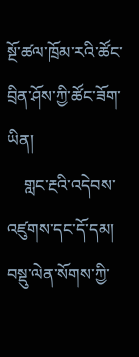སྔོ་ཚལ་ཁྲོམ་རའི་ཚོང་བྲིན་ཤོས་ཀྱི་ཚོང་ཟོག་ཡིན།
    གླང་རྔའི་འདེབས་འཛུགས་དང་དོ་དམ། བསྡུ་ལེན་སོགས་ཀྱི་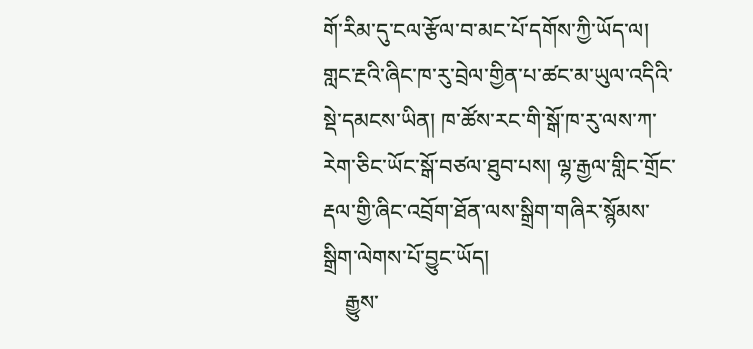གོ་རིམ་དུ་ངལ་རྩོལ་བ་མང་པོ་དགོས་ཀྱི་ཡོད་ལ། གླང་རྔའི་ཞིང་ཁ་རུ་བྲེལ་གྱིན་པ་ཚང་མ་ཡུལ་འདིའི་སྡེ་དམངས་ཡིན། ཁ་ཚོས་རང་གི་སྒོ་ཁ་རུ་ལས་ཀ་རེག་ཅིང་ཡོང་སྒོ་བཙལ་ཐུབ་པས། ལྷ་རྒྱལ་གླིང་གྲོང་རྡལ་གྱི་ཞིང་འབྲོག་ཐོན་ལས་སྒྲིག་གཞིར་སྙོམས་སྒྲིག་ལེགས་པོ་བྱུང་ཡོད།
    རྒྱུས་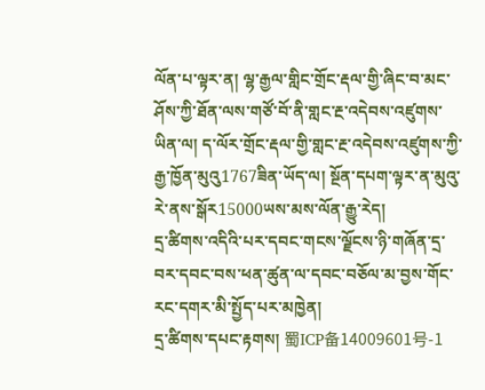ལོན་པ་ལྟར་ན། ལྷ་རྒྱལ་གླིང་གྲོང་རྡལ་གྱི་ཞིང་བ་མང་ཤོས་ཀྱི་ཐོན་ལས་གཙོ་བོ་ནི་གླང་རྔ་འདེབས་འཛུགས་ཡིན་ལ། ད་ལོར་གྲོང་རྡལ་གྱི་གླང་རྔ་འདེབས་འཛུགས་ཀྱི་རྒྱ་ཁྱོན་མུའུ1767ཟིན་ཡོད་ལ། སྔོན་དཔག་ལྟར་ན་མུའུ་རེ་ནས་སྒོར15000ཡས་མས་ལོན་རྒྱུ་རེད།
དྲ་ཚིགས་འདིའི་པར་དབང་གངས་ལྗོངས་ཉི་གཞོན་དྲ་བར་དབང་བས་ཕན་ཚུན་ལ་དབང་བཅོལ་མ་བྱས་གོང་རང་དགར་མི་སྤྱོད་པར་མཁྱེན།
དྲ་ཚིགས་དཔང་རྟགས། 蜀ICP备14009601号-1